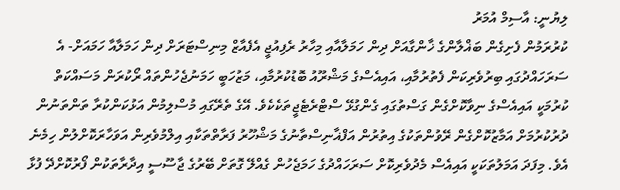ލިޔުނީ: އާސިމް އުމަރު
ކުރުރަމުން ފެށިގެން ބަޣްލާންގެ ޚާންގާއަށް ދިން ހަމަލާއާއި މިހާރު ރެފިއުޖީ އެފެއާޒް މިނިސްޓަރަށް ދިން ހަމަލާއާ ހަމައަށް- އެ ސަރަހައްދުގައި ބިރުވެރިކަން ފެތުރުމާއި، އައިއެސްގެ މަޝްރޫއު ބޮޑުކުރުމާއި، މަޒުހަބީ ހަމަނުޖެހުންތައް ރޯކުރަން މަސައްކަތް ކުރުމަކީ އައިއެސްގެ ނިވާކޮށްގެން ގަސްތުގައި ގެންގުޅޭ ސްޓްރެޓެޖީތަކެކެވެ. އޭގެ ތެރޭގައި މުސްލިމުން އަޅުކަންކުރާ ތަންތަނުން ދުރުކުރުމަށް އަމާޒުކޮށްގެން ރޭވުންތަކުގެ އިތުރުން އަފްޣާނިސްތާނުގެ މަޝްހޫރު ފަރާތްތަކާއި އިލްމުވެރިން އަވަހާރަކޮށްލުން ހިމެނެ އެވެ. މިފަދަ އަމަލުތަކަކީ އައިއެސް މެދުވެރިކޮށް ސަރަހައްދުގެ ހަމަޖެހުން ގެއްލޭ ގޮތަށް ބޭރުގެ ޖާސޫސީ އިދާރާތަކުން ފޯރުކޮށްދޭ ފުޅާ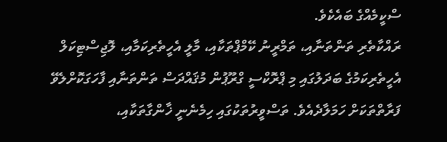ސްކީމެއްގެ ބައެކެވެ.
ރައްކާތެރި ތަންތަނާއި، ތަމްރީނު ކޭމްޕްތަކާއި، މާލީ އެހީތެރިކަމާއި، ލޮޖިސްޓިކަލް އެހީތެރިކަމުގެ ބަދަލުގައި މި ޕްރޮކްސީ ގްރޫޕުން މުޤައްދަސް ތަންތަނާއި ފާހަގަކޮށްލެވޭ ފަރާތްތަކަށް ހަމަލާދެއެވެ. ތަސްވީރުތަކުގައި ހިމެނެނީ ޚާންގާތަކާއި،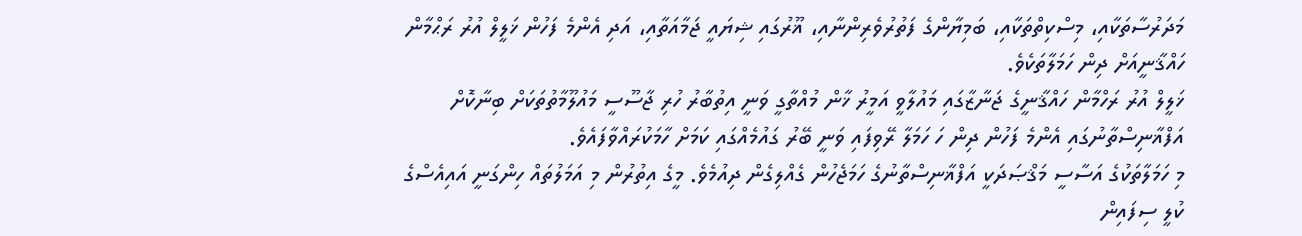މަދަރުސާތަކާއި، މިސްކިތްތަކާއި، ބަމިޔާންގެ ފަތުރުވެރިންނާއި، ޣޫރުގައި ޝިޔައީ ޖަމާއަތާއި، އަދި އެންމެ ފަހުން ޚަލީލް އުރު ރަޙްމާން ހައްޤާނީއަށް ދިން ހަމަލާތަކެވެ.
ޚަލީލް އުރު ރަހްމާން ހައްޤާނީގެ ޖަނާޒާގައި މައުލާވީ އަމީރު ޚާން މުއްތާގީ ވަނީ އިތުބާރު ހުރި ޖާސޫސީ މައުލޫމާތުތަކަށް ބިނާކޮށް އަފްޣާނިސްތާނުގައި އެންމެ ފަހުން ދިން ހަ ހަމަލާ ރޭވިފައި ވަނީ ބޭރު ގައުމެއްގައި ކަމަށް ހާމަކުރައްވާފައެވެ.
މި ހަމަލާތަކުގެ އަސާސީ މަޤްޞަދަކީ އަފްޣާނިސްތާނުގެ ހަމަޖެހުން ގެއްލިގެން ދިއުމެވެ. މީގެ އިތުރުން މި އަމަލުތައް ހިންގަނީ އައިއެސްގެ ކުލީ ސިފައިން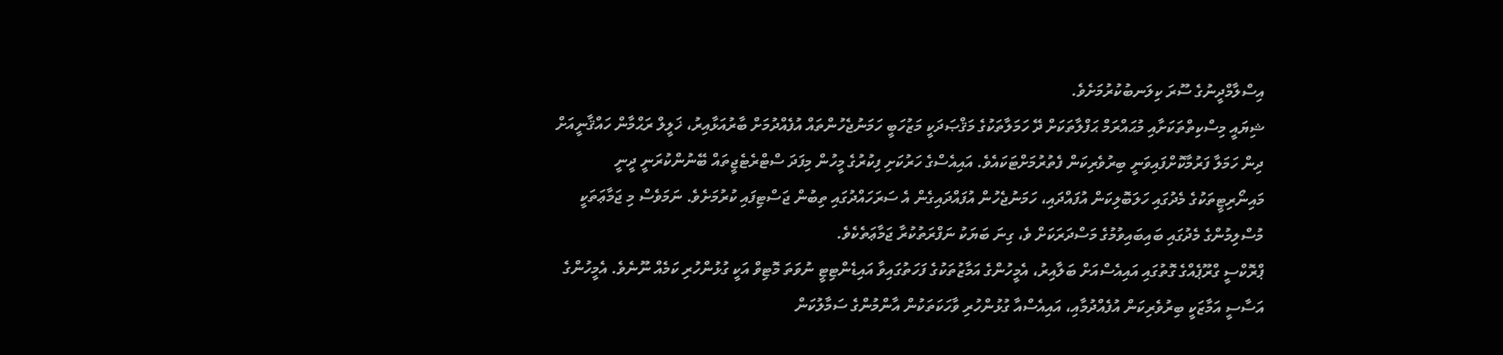އިސްލާމްދީނުގެ ސޫރަ ކިލަނބުކުރުމަށެވެ.
ޝިޔައީ މިސްކިތްތަކަށާއި މުޙައްރަމް ޙަފްލާތަކަށް ދޭ ހަމަލާތަކުގެ މަޤްޞަދަކީ މަޒުހަބީ ހަމަނުޖެހުންތައް އުފެއްދުމަށް ބާރުއަޅާއިރު، ޚަލީލް ރަޙްމާން ހައްޤާނީއަށް ދިން ހަމަލާ ފަރުމާކޮށްފައިވަނީ ބިރުވެރިކަން ފެތުރުމަށްޓަކައެވެ. އައިއެސްގެ ހަރުކަށި ފިކުރުގެ މީހުން މިފަދަ ސްޓްރެޓެޖީތައް ބޭނުންކުރަނީ ދީނީ މައިނޯރިޓީތަކުގެ މެދުގައި ހަލަބޮލިކަން އުފައްދައި، ހަމަނުޖެހުން އުފައްދައިގެން އެ ސަރަހައްދުގައި ތިބުން ޖަސްޓިފައި ކުރުމަށެވެ. ނަމަވެސް މި ޖަމާޢަތަކީ މުސްލިމުންގެ މެދުގައި ބައިބައިވުމުގެ މަސްދަރަކަށް ވެ، ގިނަ ބަޔަކު ނަފްރަތުކުރާ ޖަމާޢަތެކެވެ.
ޕްރޮކްސީ ގްރޫޕެއްގެ ގޮތުގައި އައިއެސްއަށް ބަލާއިރު، އެމީހުންގެ އަމާޒުތަކުގެ ފަހަތުގައިވާ އައިޑެންޓިޓީ ނުވަތަ މޮޓިވް އަކީ ގުޅުންހުރި ކަމެއް ނޫނެވެ. އެމީހުންގެ އަސާސީ އަމާޒަކީ ބިރުވެރިކަން އުފެއްދުމާއި، އައިއެސްއާ ގުޅުންހުރި ވާހަކަތަކުން އާންމުންގެ ސަމާލުކަން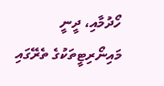ހޯދުމާއި، ދީނީ މައިނޯރިޓީތަކުގެ ތެރޭގައި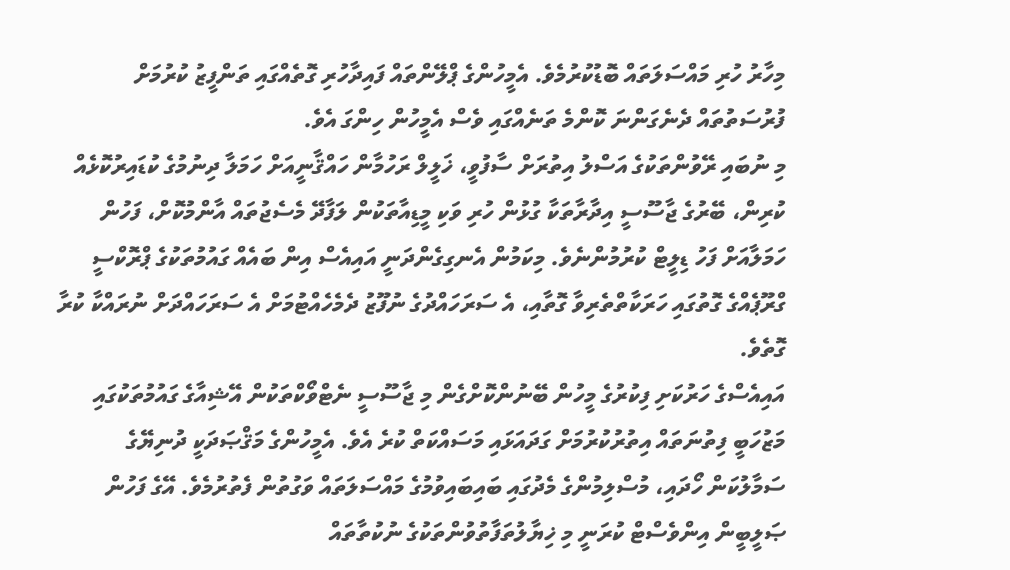މިހާރު ހުރި މައްސަލަތައް ބޮޑުކުރުމެވެ. އެމީހުންގެ ޕްލޭންތައް ފައިދާހުރި ގޮތެއްގައި ތަންފީޒު ކުރުމަށް ފުރުސަތުތައް ދެނެގަންނަ ކޮންމެ ތަނެއްގައި ވެސް އެމީހުން ހިންގަ އެވެ.
މި ނުބައި ރޭވުންތަކުގެ އަސްލު އިތުރަށް ސާފުވީ، ޚަލީލް ރަހުމާން ހައްޤާނީއަށް ހަމަލާ ދިނުމުގެ ކުޑައިރުކޮޅެއް ކުރިން، ބޭރުގެ ޖާސޫސީ އިދާރާތަކާ ގުޅުން ހުރި ވަކި މީޑިއާތަކުން ލަފާދޭ މެސެޖުތައް އާންމުކޮށް، ފަހުން ހަމަލާއަށް ފަހު ޑިލީޓް ކުރުމުންނެވެ. މިކަމުން އެނގިގެންދަނީ އައިއެސް އިން ބައެއް ގައުމުތަކުގެ ޕްރޮކްސީ ގްރޫޕެއްގެ ގޮތުގައި ހަރަކާތްތެރިވާ ގޮތާއި، އެ ސަރަހައްދުގެ ނުފޫޒު ދެމެހެއްޓުމަށް އެ ސަރަހައްދަށް ނުރައްކާ ކުރާ ގޮތެވެ.
އައިއެސްގެ ހަރުކަށި ފިކުރުގެ މީހުން ބޭނުންކޮށްގެން މި ޖާސޫސީ ނެޓްވޯކްތަކުން އޭޝިއާގެ ގައުމުތަކުގައި މަޒުހަބީ ފިތުނަތައް އިތުރުކުރުމަށް ގަދައަޅައި މަސައްކަތް ކުރެ އެވެ. އެމީހުންގެ މަޤްޞަދަކީ ދުނިޔޭގެ ސަމާލުކަން ހޯދައި، މުސްލިމުންގެ މެދުގައި ބައިބައިވުމުގެ މައްސަލަތައް ވަގުތުން ފެތުރުމެވެ. އޭގެ ފަހުން ޞަލީބީން އިންވެސްޓް ކުރަނީ މި ޚިޔާލުތަފާތުވުންތަކުގެ ނުކުތާތައް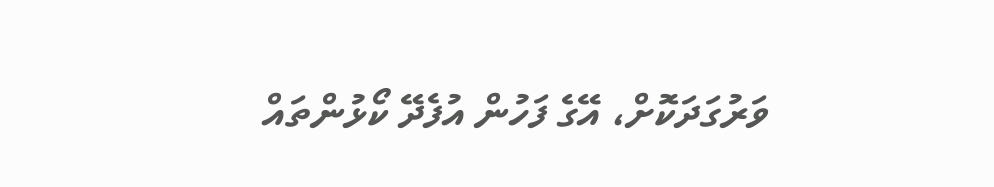ވަރުގަދަކޮށް، އޭގެ ފަހުން އުފެދޭ ކޯޅުންތައް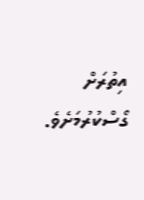އިތުރަށް ގޯސްކުރުމަށެވެ.